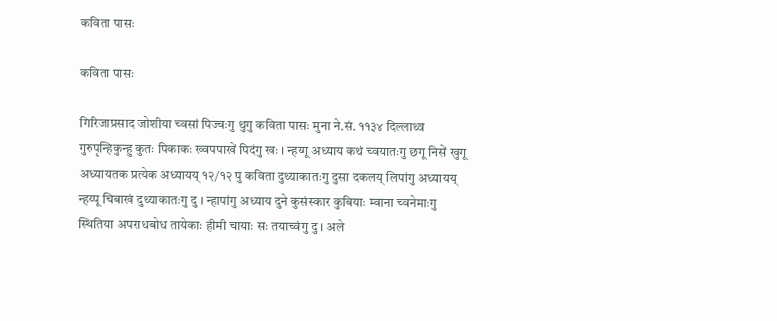कविता पासः

कविता पासः

गिरिजाप्रसाद जोशीया च्वसां पिज्वःगु थुगु कविता पासः मुना ने.सं. ११३४ दिल्लाथ्व गुरुपृन्हिकुन्हु कुतः पिकाकः ख्वपपाखें पिदंगु खः । न्हय्गू अध्याय कथं च्वयातःगु छगू निसें खुगू अध्यायतक प्रत्येक अध्यायय् १२/१२ पु कविता दुथ्याकातःगु दुसा दकलय् लिपांगु अध्यायय् न्हय्पू चिबाखं दुथ्याकातःगु दु । न्हापांगु अध्याय दुने कुसंस्कार कुबियाः म्वाना च्वनेमाःगु स्थितिया अपराधबोध तायेकाः हीमी चायाः सः तयाच्वंगु दु । अले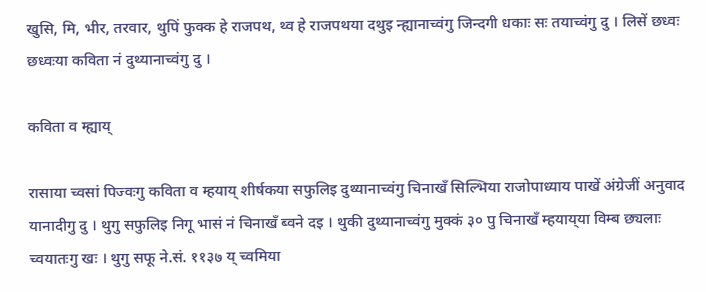खुसि, मि, भीर, तरवार, थुपिं फुक्क हे राजपथ, थ्व हे राजपथया दथुइ न्ह्यानाच्वंगु जिन्दगी धकाः सः तयाच्वंगु दु । लिसें छध्वः छध्वःया कविता नं दुथ्यानाच्वंगु दु ।

कविता व म्ह्याय्

रासाया च्वसां पिज्वःगु कविता व म्हयाय् शीर्षकया सफुलिइ दुथ्यानाच्वंगु चिनाखँ सिल्भिया राजोपाध्याय पाखें अंग्रेजीं अनुवाद यानादीगु दु । थुगु सफुलिइ निगू भासं नं चिनाखँ ब्वने दइ । थुकी दुथ्यानाच्वंगु मुक्कं ३० पु चिनाखँ म्हयाय्‌या विम्ब छ्यलाः च्वयातःगु खः । थुगु सफू ने.सं. ११३७ य् च्वमिया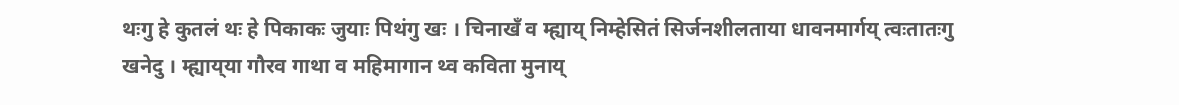थःगु हे कुतलं थः हे पिकाकः जुयाः पिथंगु खः । चिनाखँ व म्ह्याय् निम्हेसितं सिर्जनशीलताया धावनमार्गय् त्वःतातःगु खनेदु । म्ह्याय्‌या गौरव गाथा व महिमागान थ्व कविता मुनाय्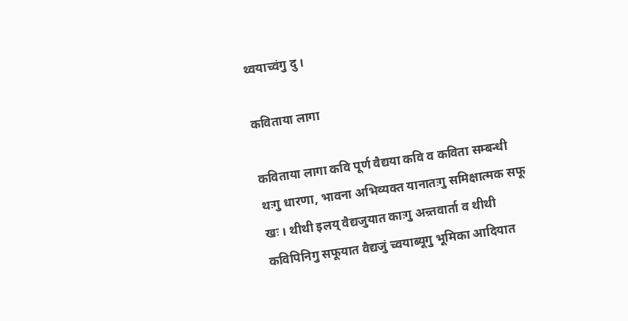थ्वयाच्वंगु दु ।

कविताया लागा

कविताया लागा कवि पूर्ण वैद्यया कवि व कविता सम्बन्धी थःगु धारणा, भावना अभिव्यक्त यानातःगु समिक्षात्मक सफू खः । थीथी इलय् वैद्यजुयात काःगु अन्र्तवार्ता व थीथी कविपिनिगु सफूयात वैद्यजुं च्वयाब्यूगु भूमिका आदियात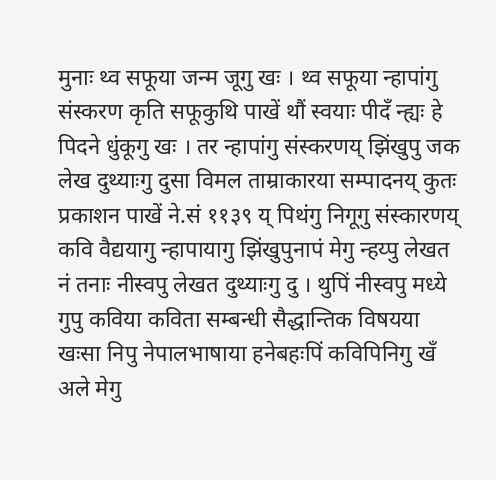मुनाः थ्व सफूया जन्म जूगु खः । थ्व सफूया न्हापांगु संस्करण कृति सफूकुथि पाखें थौं स्वयाः पीदँ न्ह्यः हे पिदने धुंकूगु खः । तर न्हापांगु संस्करणय् झिंखुपु जक लेख दुथ्याःगु दुसा विमल ताम्राकारया सम्पादनय् कुतः प्रकाशन पाखें ने.सं ११३९ य् पिथंगु निगूगु संस्कारणय् कवि वैद्ययागु न्हापायागु झिंखुपुनापं मेगु न्हय्पु लेखत नं तनाः नीस्वपु लेखत दुथ्याःगु दु । थुपिं नीस्वपु मध्ये गुपु कविया कविता सम्बन्धी सैद्धान्तिक विषयया खःसा निपु नेपालभाषाया हनेबहःपिं कविपिनिगु खँ अले मेगु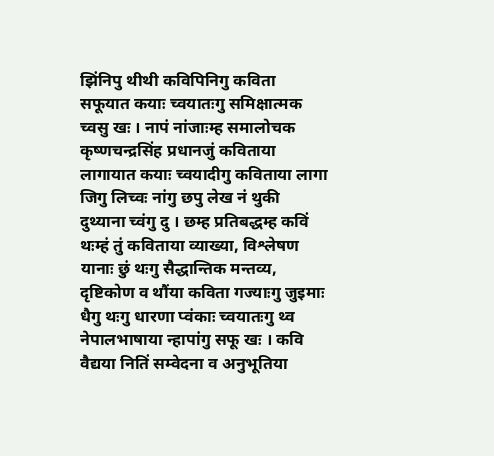झिंनिपु थीथी कविपिनिगु कविता सफूयात कयाः च्वयातःगु समिक्षात्मक च्वसु खः । नापं नांजाःम्ह समालोचक कृष्णचन्द्रसिंह प्रधानजुं कविताया लागायात कयाः च्वयादीगु कविताया लागा जिगु लिच्वः नांगु छपु लेख नं थुकी दुथ्याना च्वंगु दु । छम्ह प्रतिबद्धम्ह कविं थःम्हं तुं कविताया व्याख्या, विश्लेषण यानाः छुं थःगु सैद्धान्तिक मन्तव्य, दृष्टिकोण व थौंया कविता गज्याःगु जुइमाः धैगु थःगु धारणा प्वंकाः च्वयातःगु थ्व नेपालभाषाया न्हापांगु सफू खः । कवि वैद्यया नितिं सम्वेदना व अनुभूतिया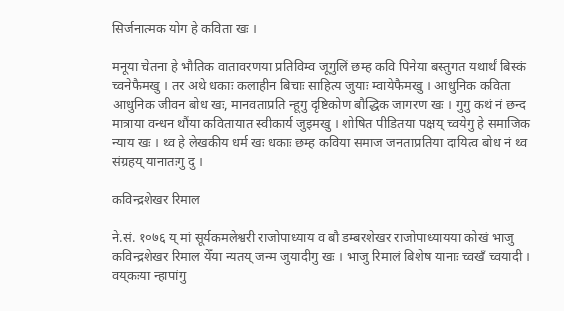सिर्जनात्मक योग हे कविता खः ।

मनूया चेतना हे भौतिक वातावरणया प्रतिविम्व जूगुलिं छम्ह कवि पिनेया बस्तुगत यथार्थं बिस्कं च्वनेफैमखु । तर अथे धकाः कलाहीन बिचाः साहित्य जुयाः म्वायेफैमखु । आधुनिक कविता आधुनिक जीवन बोध खः, मानवताप्रति न्हूगु दृष्टिकोण बौद्धिक जागरण खः । गुगु कथं नं छन्द मात्राया वन्धन थौंया कवितायात स्वीकार्य जुइमखु । शोषित पीडितया पक्षय् च्वयेगु हे समाजिक न्याय खः । थ्व हे लेखकीय धर्म खः धकाः छम्ह कविया समाज जनताप्रतिया दायित्व बोध नं थ्व संग्रहय् यानातःगु दु ।

कविन्द्रशेखर रिमाल

ने.सं. १०७६ य् मां सूर्यकमलेश्वरी राजोपाध्याय व बौ डम्बरशेखर राजोपाध्यायया कोखं भाजु कविन्द्रशेखर रिमाल येँया न्यतय् जन्म जुयादीगु खः । भाजु रिमालं बिशेष यानाः च्वखँ च्वयादी । वय्‌कःया न्हापांगु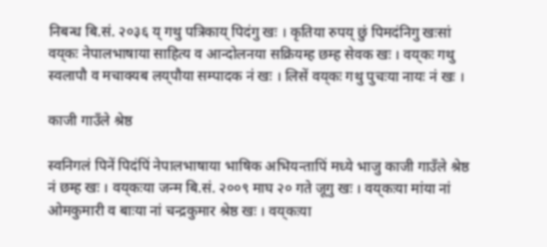निबन्ध बि.सं. २०३६ य् गथु पत्रिकाय् पिदंगु खः । कृतिया रुपय् छुं पिमदंनिगु खःसां वय्‌कः नेपालभाषाया साहित्य व आन्दोलनया सक्रियम्ह छम्ह सेवक खः । वय्‌कः गथु स्वलापौ व मचाक्यब लय्‌पौया सम्पादक नं खः । लिसें वय्‌कः गथु पुचःया नायः नं खः ।

काजी गाउँले श्रेष्ठ

स्वनिगलं पिनें पिदंपिं नेपालभाषाया भाषिक अभियन्तापिं मध्ये भाजु काजी गाउँले श्रेष्ठ नं छम्ह खः । वय्‌कःया जन्म बि.सं. २००९ माघ २० गते जूगु खः । वय्‌कःया मांया नां ओमकुमारी व बाःया नां चन्द्रकुमार श्रेष्ठ खः । वय्‌कःया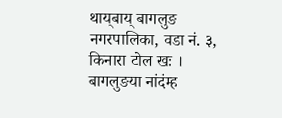थाय्‌बाय् बागलुङ नगरपालिका, वडा नं. ३, किनारा टोल खः । बागलुङया नांदंम्ह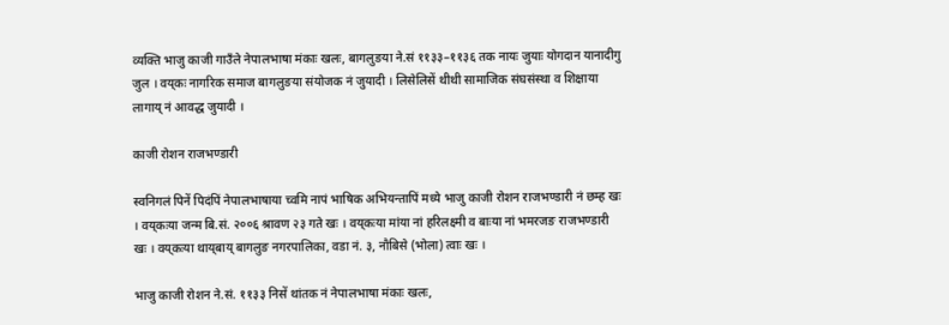व्यक्ति भाजु काजी गाउँले नेपालभाषा मंकाः खलः, बागलुङया ने.सं ११३३–११३६ तक नायः जुयाः योगदान यानादीगु जुल । वय्‌कः नागरिक समाज बागलुङया संयोजक नं जुयादी । लिसेलिसें थीथी सामाजिक संघसंस्था व शिक्षाया लागाय् नं आवद्ध जुयादी ।

काजी रोशन राजभण्डारी

स्वनिगलं पिनें पिदंपिं नेपालभाषाया च्वमि नापं भाषिक अभियन्तापिं मध्ये भाजु काजी रोशन राजभण्डारी नं छम्ह खः । वय्‌कःया जन्म बि.सं. २००६ श्रावण २३ गते खः । वय्‌कःया मांया नां हरिलक्ष्मी व बाःया नां भमरजङ राजभण्डारी खः । वय्‌कःया थाय्‌बाय् बागलुङ नगरपालिका, वडा नं. ३, नौबिसे (भोला) त्वाः खः ।

भाजु काजी रोशन ने.सं. ११३३ निसें थांतक नं नेपालभाषा मंकाः खलः,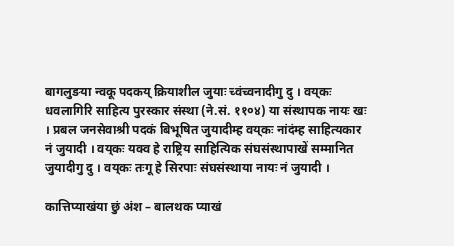बागलुङया न्वकू पदकय् क्रियाशील जुयाः च्वंच्वनादीगु दु । वय्‌कः धवलागिरि साहित्य पुरस्कार संस्था (ने.सं. ११०४) या संस्थापक नायः खः । प्रबल जनसेवाश्री पदकं बिभूषित जुयादीम्ह वय्‌कः नांदंम्ह साहित्यकार नं जुयादी । वय्‌कः यक्व हे राष्ट्रिय साहित्यिक संघसंस्थापाखें सम्मानित जुयादीगु दु । वय्‌कः तःगू हे सिरपाः संघसंस्थाया नायः नं जुयादी ।

कात्तिप्याखंया छुं अंश – बालथक प्याखं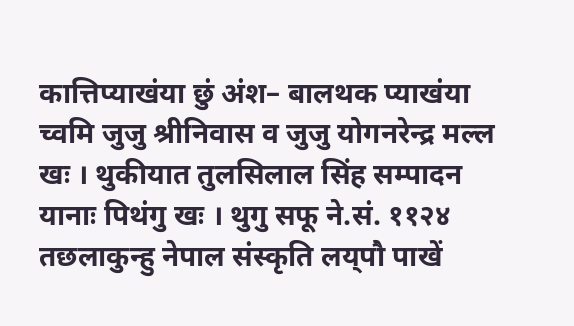कात्तिप्याखंया छुं अंश– बालथक प्याखंया च्वमि जुजु श्रीनिवास व जुजु योगनरेन्द्र मल्ल खः । थुकीयात तुलसिलाल सिंह सम्पादन यानाः पिथंगु खः । थुगु सफू ने.सं. ११२४ तछलाकुन्हु नेपाल संस्कृति लय्‌पौ पाखें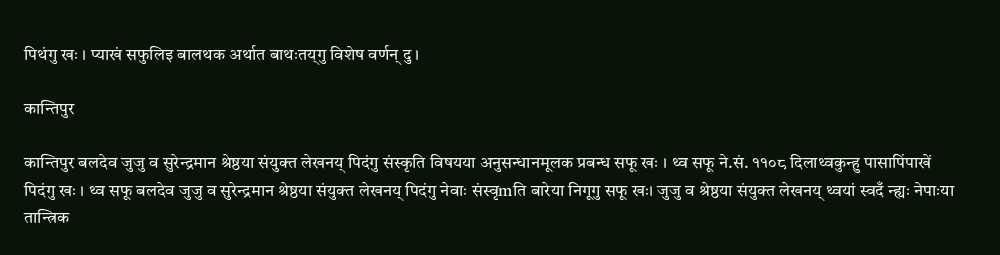पिथंगु खः । प्याखं सफुलिइ बालथक अर्थात बाथःतय्‌गु विशेष वर्णन् दु ।

कान्तिपुर

कान्तिपुर बलदेव जुजु व सुरेन्द्रमान श्रेष्ठया संयुक्त लेखनय् पिदंगु संस्कृति विषयया अनुसन्धानमूलक प्रबन्ध सफू खः । थ्व सफू ने.सं. ११०८ दिलाथ्वकुन्हु पासापिंपाखें पिदंगु खः । थ्व सफू बलदेव जुजु व सुरेन्द्रमान श्रेष्ठया संयुक्त लेखनय् पिदंगु नेवाः संस्वृmति बारेया निगूगु सफू खः। जुजु व श्रेष्ठया संयुक्त लेखनय् थ्वयां स्वदँ न्ह्यः नेपाःया तान्त्रिक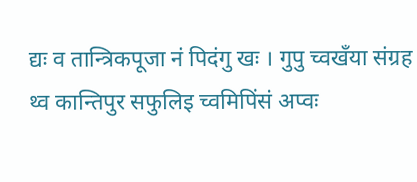द्यः व तान्त्रिकपूजा नं पिदंगु खः । गुपु च्वखँया संग्रह थ्व कान्तिपुर सफुलिइ च्वमिपिंसं अप्वः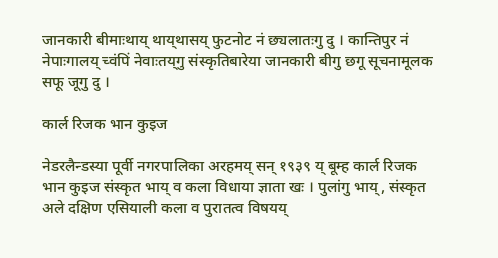जानकारी बीमाःथाय् थाय्‌थासय् फुटनोट नं छ्यलातःगु दु । कान्तिपुर नं नेपाःगालय् च्वंपिं नेवाःतय्‌गु संस्कृतिबारेया जानकारी बीगु छगू सूचनामूलक सफू जूगु दु ।

कार्ल रिजक भान कुइज

नेडरलैन्डस्या पूर्वी नगरपालिका अरहमय् सन् १९३९ य् बूम्ह कार्ल रिजक भान कुइज संस्कृत भाय् व कला विधाया ज्ञाता खः । पुलांगु भाय्, संस्कृत अले दक्षिण एसियाली कला व पुरातत्व विषयय्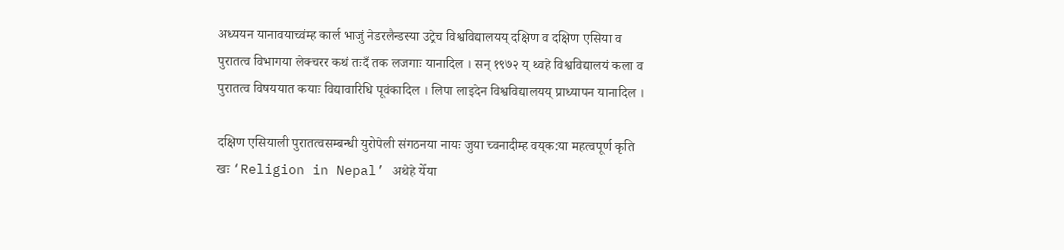अध्ययन यानावयाच्वंम्ह कार्ल भाजुं नेडरलैन्डस्या उट्रेच विश्वविद्यालयय् दक्षिण व दक्षिण एसिया व पुरातत्व विभागया लेक्चरर कथं तःदँ तक लजगाः यानादिल । सन् १९७२ य् थ्वहे विश्वविद्यालयं कला व पुरातत्व विषययात कयाः विद्यावारिधि पूवंकादिल । लिपा लाइदेन विश्वविद्यालयय् प्राध्यापन यानादिल ।

दक्षिण एसियाली पुरातत्वसम्बन्धी युरोपेली संगठनया नायः जुया च्वनादीम्ह वय्‌क:या महत्वपूर्ण कृति खः ‘Religion in Nepal’ अथेहे येँया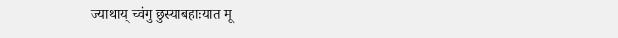ज्याथाय् च्वंगु छुस्याबहाःयात मू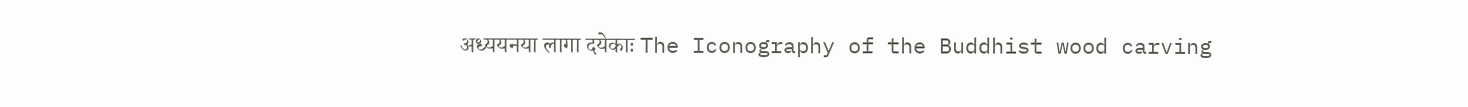अध्ययनया लागा दयेकाः The Iconography of the Buddhist wood carving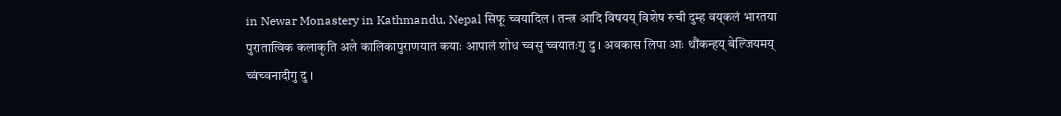in Newar Monastery in Kathmandu, Nepal सिफू च्वयादिल । तन्त्र आदि विषयय् विशेष रुची दुम्ह वय्‌कलं भारतया पुरातात्विक कलाकृति अले कालिकापुराणयात कयाः आपालं शोध च्वसु च्वयातःगु दु । अवकास लिपा आः थौंकन्हय् बेल्जियमय् च्वंच्वनादीगु दु ।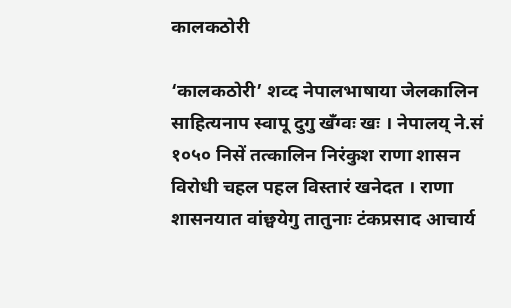कालकठोरी

‘कालकठोरी’ शव्द नेपालभाषाया जेलकालिन साहित्यनाप स्वापू दुगु खँग्वः खः । नेपालय् ने.सं १०५० निसें तत्कालिन निरंकुश राणा शासन विरोधी चहल पहल विस्तारं खनेदत । राणा शासनयात वांछ्वयेगु तातुनाः टंकप्रसाद आचार्य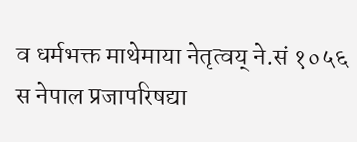व धर्मभक्त माथेमाया नेतृत्वय् ने.सं १०५६ स नेपाल प्रजापरिषद्या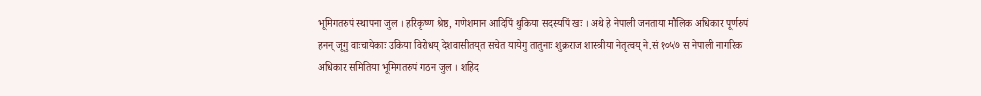भूमिगतरुपं स्थापना जुल । हरिकृष्ण श्रेष्ठ, गणेशमान आदिपिं थुकिया सदस्यपिं खः । अथे हे नेपाली जनताया मौलिक अधिकार पूर्णरुपं हनन् जूगु वाःचायेकाः उकिया विरोधय् देशवासीतय्‌त सचेत यायेगु तातुनाः शुक्रराज शास्त्रीया नेतृत्वय् ने.सं १०५७ स नेपाली नागरिक अधिकार समितिया भूमिगतरुपं गठन जुल । शहिद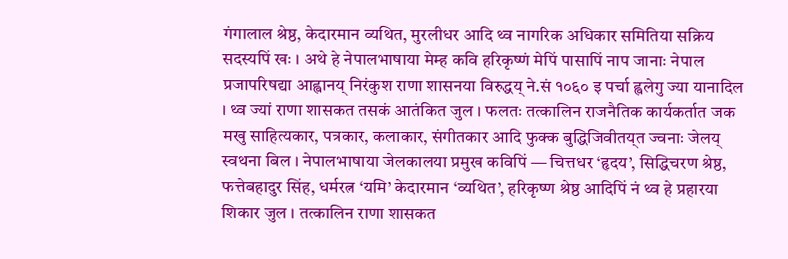गंगालाल श्रेष्ठ, केदारमान व्यथित, मुरलीधर आदि थ्व नागरिक अधिकार समितिया सक्रिय सदस्यपिं खः । अथे हे नेपालभाषाया मेम्ह कवि हरिकृष्णं मेपिं पासापिं नाप जानाः नेपाल प्रजापरिषद्या आह्वानय् निरंकुश राणा शासनया विरुद्धय् ने.सं १०६० इ पर्चा ह्वलेगु ज्या यानादिल । थ्व ज्यां राणा शासकत तसकं आतंकित जुल । फलतः तत्कालिन राजनैतिक कार्यकर्तात जक मखु साहित्यकार, पत्रकार, कलाकार, संगीतकार आदि फुक्क बुद्धिजिवीतय्‌त ज्वनाः जेलय् स्वथना बिल । नेपालभाषाया जेलकालया प्रमुख कविपिं — चित्तधर ‘हृदय’, सिद्धिचरण श्रेष्ठ, फत्तेबहादुर सिंह, धर्मरत्न ‘यमि’ केदारमान ‘व्यथित’, हरिकृष्ण श्रेष्ठ आदिपिं नं थ्व हे प्रहारया शिकार जुल । तत्कालिन राणा शासकत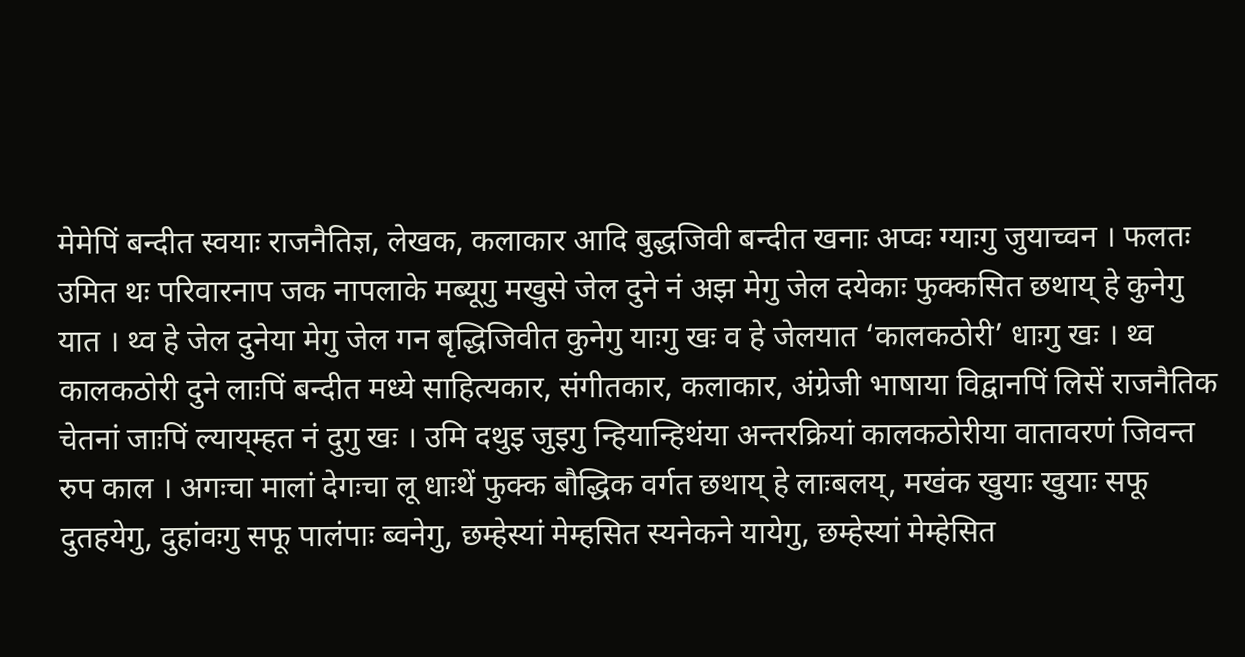मेमेपिं बन्दीत स्वयाः राजनैतिज्ञ, लेखक, कलाकार आदि बुद्धजिवी बन्दीत खनाः अप्वः ग्याःगु जुयाच्वन । फलतः उमित थः परिवारनाप जक नापलाके मब्यूगु मखुसे जेल दुने नं अझ मेगु जेल दयेकाः फुक्कसित छथाय् हे कुनेगु यात । थ्व हे जेल दुनेया मेगु जेल गन बृद्धिजिवीत कुनेगु याःगु खः व हे जेलयात ‘कालकठोरी’ धाःगु खः । थ्व कालकठोरी दुने लाःपिं बन्दीत मध्ये साहित्यकार, संगीतकार, कलाकार, अंग्रेजी भाषाया विद्वानपिं लिसें राजनैतिक चेतनां जाःपिं ल्याय्‌म्हत नं दुगु खः । उमि दथुइ जुइगु न्हियान्हिथंया अन्तरक्रियां कालकठोरीया वातावरणं जिवन्त रुप काल । अगःचा मालां देगःचा लू धाःथें फुक्क बौद्धिक वर्गत छथाय् हे लाःबलय्, मखंक खुयाः खुयाः सफू दुतहयेगु, दुहांवःगु सफू पालंपाः ब्वनेगु, छम्हेस्यां मेम्हसित स्यनेकने यायेगु, छम्हेस्यां मेम्हेसित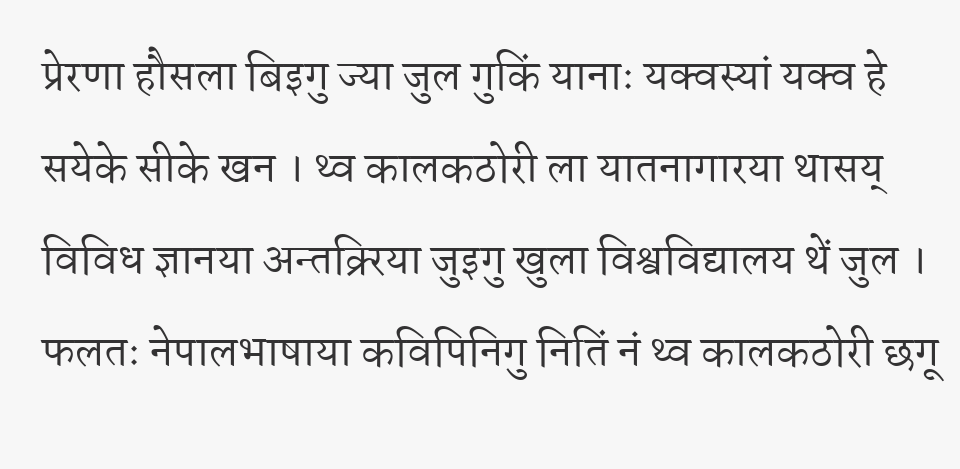प्रेरणा हौसला बिइगु ज्या जुल गुकिं यानाः यक्वस्यां यक्व हे सयेके सीके खन । थ्व कालकठोरी ला यातनागारया थासय् विविध ज्ञानया अन्तक्र्रिया जुइगु खुला विश्वविद्यालय थें जुल । फलतः नेपालभाषाया कविपिनिगु नितिं नं थ्व कालकठोरी छगू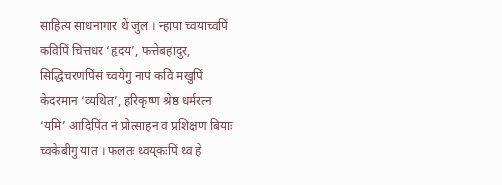साहित्य साधनागार थें जुल । न्हापा च्वयाच्वपिं कविपिं चित्तधर ‘हृदय’, फत्तेबहादुर, सिद्धिचरणपिंसं च्वयेगु नापं कवि मखुपिं केदरमान ‘व्यथित’, हरिकृष्ण श्रेष्ठ धर्मरत्न ‘यमि’ आदिपिंत नं प्रोत्साहन व प्रशिक्षण बियाः च्वकेबीगु यात । फलतः थ्वय्‌कःपिं थ्व हे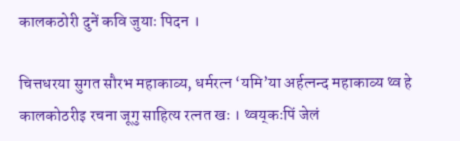कालकठोरी दुनें कवि जुयाः पिदन ।

चित्तधरया सुगत सौरभ महाकाव्य, धर्मरत्न ‘यमि’या अर्हत्नन्द महाकाव्य थ्व हे कालकोठरीइ रचना जूगु साहित्य रत्नत खः । थ्वय्‌कःपिं जेलं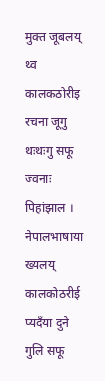मुक्त जूबलय् थ्व कालकठोरीइ रचना जूगु थःथःगु सफू ज्वनाः पिहांझाल । नेपालभाषाया ख्यलय् कालकोठरीई प्यदँया दुने गुलि सफू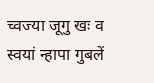च्वज्या जूगु खः व स्वयां न्हापा गुबलें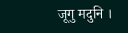जूगु मदुनि ।